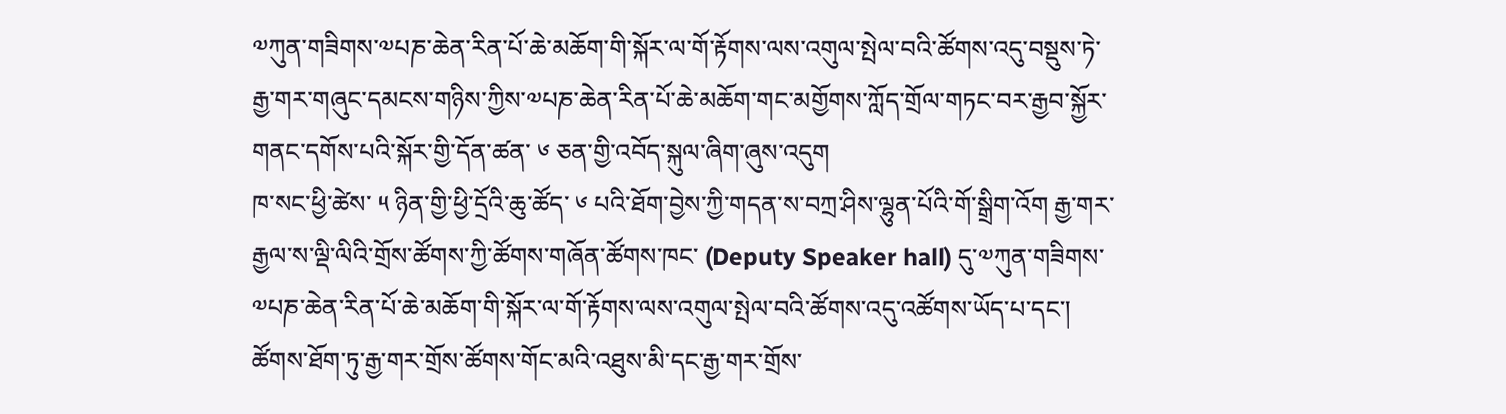༧ཀུན་གཟིགས་༧པཎ་ཆེན་རིན་པོ་ཆེ་མཆོག་གི་སྐོར་ལ་གོ་རྟོགས་ལས་འགུལ་སྤེལ་བའི་ཚོགས་འདུ་བསྡུས་ཏེ་རྒྱ་གར་གཞུང་དམངས་གཉིས་ཀྱིས་༧པཎ་ཆེན་རིན་པོ་ཆེ་མཆོག་གང་མགྱོགས་ཀློད་གྲོལ་གཏང་བར་རྒྱབ་སྐྱོར་གནང་དགོས་པའི་སྐོར་གྱི་དོན་ཚན་ ༦ ཅན་གྱི་འབོད་སྐུལ་ཞིག་ཞུས་འདུག
ཁ་སང་ཕྱི་ཚེས་ ༥ ཉིན་གྱི་ཕྱི་དྲོའི་ཆུ་ཚོད་ ༦ པའི་ཐོག་བྱེས་ཀྱི་གདན་ས་བཀྲ་ཤིས་ལྷུན་པོའི་གོ་སྒྲིག་འོག རྒྱ་གར་རྒྱལ་ས་ལྡི་ལིའི་གྲོས་ཚོགས་ཀྱི་ཚོགས་གཞོན་ཚོགས་ཁང་ (Deputy Speaker hall) དུ་༧ཀུན་གཟིགས་༧པཎ་ཆེན་རིན་པོ་ཆེ་མཆོག་གི་སྐོར་ལ་གོ་རྟོགས་ལས་འགུལ་སྤེལ་བའི་ཚོགས་འདུ་འཚོགས་ཡོད་པ་དང་། ཚོགས་ཐོག་ཏུ་རྒྱ་གར་གྲོས་ཚོགས་གོང་མའི་འཐུས་མི་དང་རྒྱ་གར་གྲོས་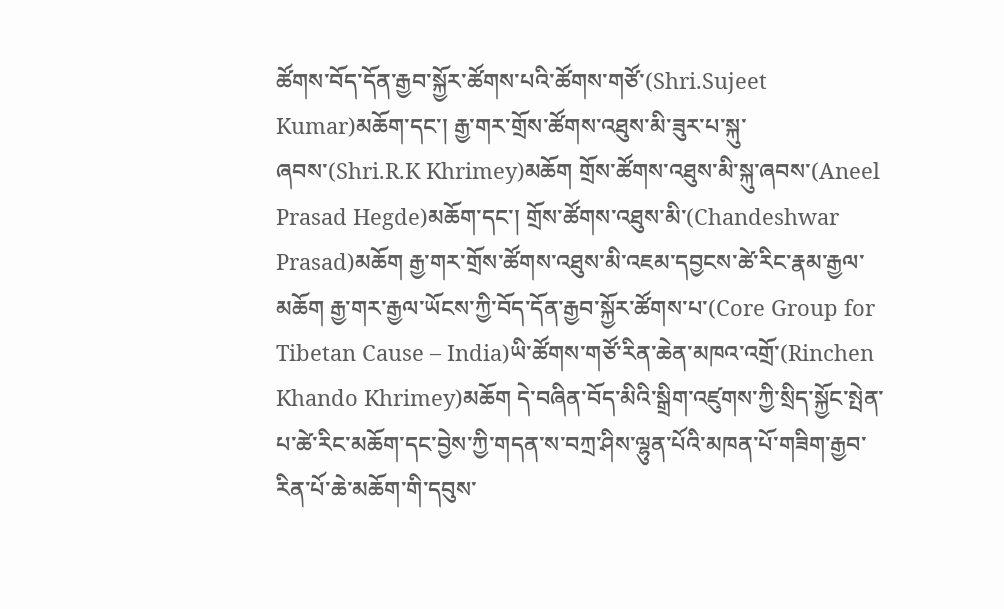ཚོགས་བོད་དོན་རྒྱབ་སྐྱོར་ཚོགས་པའི་ཚོགས་གཙོ་(Shri.Sujeet Kumar)མཆོག་དང་། རྒྱ་གར་གྲོས་ཚོགས་འཐུས་མི་ཟུར་པ་སྐུ་ཞབས་(Shri.R.K Khrimey)མཆོག གྲོས་ཚོགས་འཐུས་མི་སྐུ་ཞབས་(Aneel Prasad Hegde)མཆོག་དང་། གྲོས་ཚོགས་འཐུས་མི་(Chandeshwar Prasad)མཆོག རྒྱ་གར་གྲོས་ཚོགས་འཐུས་མི་འཇམ་དབྱངས་ཚེ་རིང་རྣམ་རྒྱལ་མཆོག རྒྱ་གར་རྒྱལ་ཡོངས་ཀྱི་བོད་དོན་རྒྱབ་སྐྱོར་ཚོགས་པ་(Core Group for Tibetan Cause – India)ཡི་ཚོགས་གཙོ་རིན་ཆེན་མཁའ་འགྲོ་(Rinchen Khando Khrimey)མཆོག དེ་བཞིན་བོད་མིའི་སྒྲིག་འཛུགས་ཀྱི་སྲིད་སྐྱོང་སྤེན་པ་ཚེ་རིང་མཆོག་དང་བྱེས་ཀྱི་གདན་ས་བཀྲ་ཤིས་ལྷུན་པོའི་མཁན་པོ་གཟིག་རྒྱབ་རིན་པོ་ཆེ་མཆོག་གི་དབུས་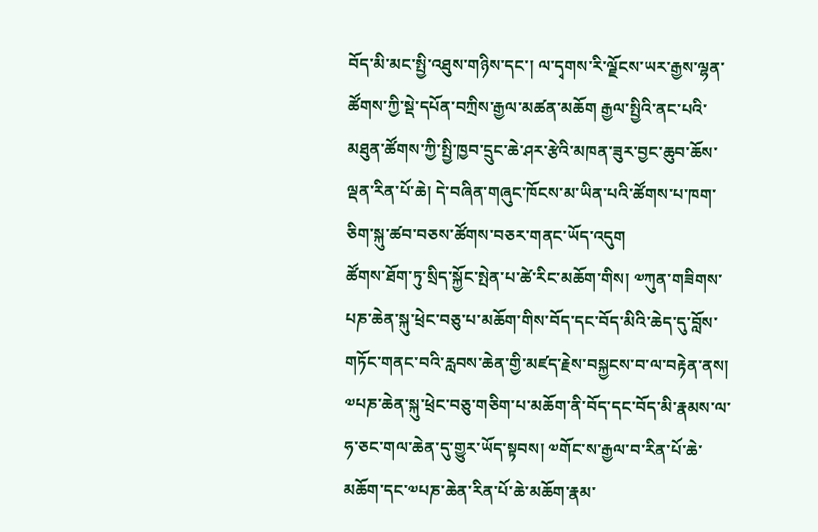བོད་མི་མང་སྤྱི་འཐུས་གཉིས་དང་། ལ་དྭགས་རི་ལྗོངས་ཡར་རྒྱས་ལྷན་ཚོགས་ཀྱི་སྡེ་དཔོན་བཀྲིས་རྒྱལ་མཚན་མཆོག རྒྱལ་སྤྱིའི་ནང་པའི་མཐུན་ཚོགས་ཀྱི་སྤྱི་ཁྱབ་དྲུང་ཆེ་ཤར་རྩེའི་མཁན་ཟུར་བྱང་ཆུབ་ཆོས་ལྡན་རིན་པོ་ཆེ། དེ་བཞིན་གཞུང་ཁོངས་མ་ཡིན་པའི་ཚོགས་པ་ཁག་ཅིག་སྐུ་ཚབ་བཅས་ཚོགས་བཅར་གནང་ཡོད་འདུག
ཚོགས་ཐོག་ཏུ་སྲིད་སྐྱོང་སྤེན་པ་ཚེ་རིང་མཆོག་གིས། ༧ཀུན་གཟིགས་པཎ་ཆེན་སྐུ་ཕྲེང་བཅུ་པ་མཆོག་གིས་བོད་དང་བོད་མིའི་ཆེད་དུ་བློས་གཏོང་གནང་བའི་རླབས་ཆེན་གྱི་མཛད་རྗེས་བསྐྱངས་བ་ལ་བརྟེན་ནས། ༧པཎ་ཆེན་སྐུ་ཕྲེང་བཅུ་གཅིག་པ་མཆོག་ནི་བོད་དང་བོད་མི་རྣམས་ལ་ཧ་ཅང་གལ་ཆེན་དུ་གྱུར་ཡོད་སྟབས། ༧གོང་ས་རྒྱལ་བ་རིན་པོ་ཆེ་མཆོག་དང་༧པཎ་ཆེན་རིན་པོ་ཆེ་མཆོག་རྣམ་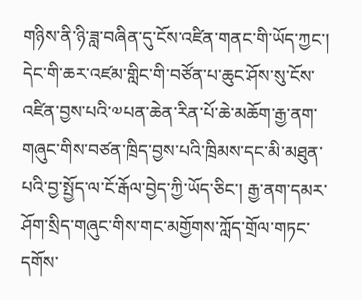གཉིས་ནི་ཉི་ཟླ་བཞིན་དུ་ངོས་འཛིན་གནང་གི་ཡོད་ཀྱང་། དེང་གི་ཆར་འཛམ་གླིང་གི་བཙོན་པ་ཆུང་ཤོས་སུ་ངོས་འཛིན་བྱས་པའི་༧པན་ཆེན་རིན་པོ་ཆེ་མཆོག་རྒྱ་ནག་གཞུང་གིས་བཙན་ཁྲིད་བྱས་པའི་ཁྲིམས་དང་མི་མཐུན་པའི་བྱ་སྤྱོད་ལ་ངོ་རྒོལ་བྱེད་ཀྱི་ཡོད་ཅིང་། རྒྱ་ནག་དམར་ཤོག་སྲིད་གཞུང་གིས་གང་མགྱོགས་ཀློད་གྲོལ་གཏང་དགོས་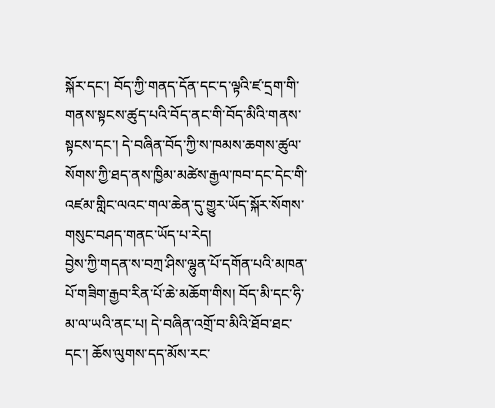སྐོར་དང་། བོད་ཀྱི་གནད་དོན་དང་ད་ལྟའི་ཛ་དྲག་གི་གནས་སྟངས་ཚུད་པའི་བོད་ནང་གི་བོད་མིའི་གནས་སྟངས་དང་། དེ་བཞིན་བོད་ཀྱི་ས་ཁམས་ཆགས་ཚུལ་སོགས་ཀྱི་ཐད་ནས་ཁྱིམ་མཚེས་རྒྱལ་ཁབ་དང་དེང་གི་འཛམ་གླིང་ལའང་གལ་ཆེན་དུ་གྱུར་ཡོད་སྐོར་སོགས་གསུང་བཤད་གནང་ཡོད་པ་རེད།
བྱེས་ཀྱི་གདན་ས་བཀྲ་ཤིས་ལྷུན་པོ་དགོན་པའི་མཁན་པོ་གཟིག་རྒྱབ་རིན་པོ་ཆེ་མཆོག་གིས། བོད་མི་དང་ཧི་མ་ལ་ཡའི་ནང་པ། དེ་བཞིན་འགྲོ་བ་མིའི་ཐོབ་ཐང་དང་། ཆོས་ལུགས་དད་མོས་རང་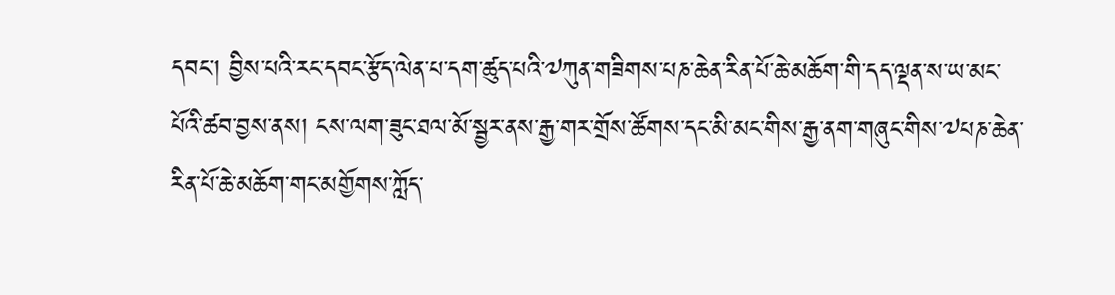དབང་། བྱིས་པའི་རང་དབང་རྩོད་ལེན་པ་དག་ཚུད་པའི་༧ཀུན་གཟིགས་པཎ་ཆེན་རིན་པོ་ཆེ་མཆོག་གི་དད་ལྡན་ས་ཡ་མང་པོའི་ཚབ་བྱས་ནས། ངས་ལག་ཟུང་ཐལ་མོ་སྦྱར་ནས་རྒྱ་གར་གྲོས་ཚོགས་དང་མི་མང་གིས་རྒྱ་ནག་གཞུང་གིས་༧པཎ་ཆེན་རིན་པོ་ཆེ་མཆོག་གང་མགྱོགས་ཀློད་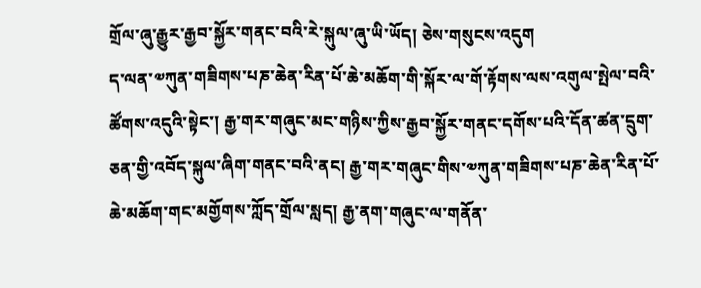གྲོལ་ཞུ་རྒྱུར་རྒྱབ་སྐྱོར་གནང་བའི་རེ་སྐུལ་ཞུ་ཡི་ཡོད། ཅེས་གསུངས་འདུག
ད་ལན་༧ཀུན་གཟིགས་པཎ་ཆེན་རིན་པོ་ཆེ་མཆོག་གི་སྐོར་ལ་གོ་རྟོགས་ལས་འགུལ་སྤེལ་བའི་ཚོགས་འདུའི་སྟེང་། རྒྱ་གར་གཞུང་མང་གཉིས་ཀྱིས་རྒྱབ་སྐྱོར་གནང་དགོས་པའི་དོན་ཚན་དྲུག་ཅན་གྱི་འབོད་སྐུལ་ཞིག་གནང་བའི་ནང། རྒྱ་གར་གཞུང་གིས་༧ཀུན་གཟིགས་པཎ་ཆེན་རིན་པོ་ཆེ་མཆོག་གང་མགྱོགས་ཀློད་གྲོལ་སླད། རྒྱ་ནག་གཞུང་ལ་གནོན་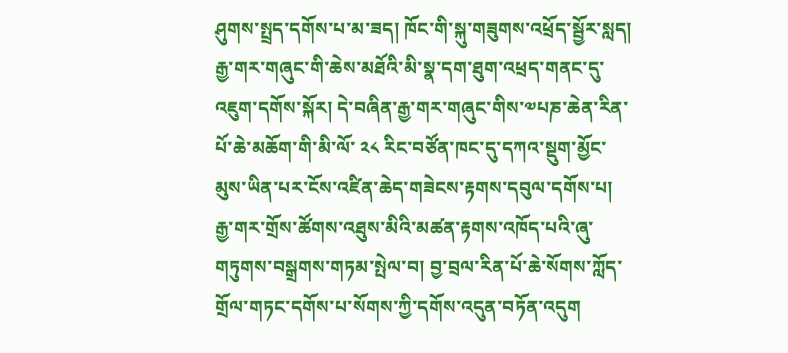ཤུགས་སྤྲད་དགོས་པ་མ་ཟད། ཁོང་གི་སྐུ་གཟུགས་འཕྲོད་སྦྱོར་སླད། རྒྱ་གར་གཞུང་གི་ཆེས་མཐོའི་མི་སྣ་དག་ཐུག་འཕྲད་གནང་དུ་འཇུག་དགོས་སྐོར། དེ་བཞིན་རྒྱ་གར་གཞུང་གིས་༧པཎ་ཆེན་རིན་པོ་ཆེ་མཆོག་གི་མི་ལོ་ ༢༨ རིང་བཙོན་ཁང་དུ་དཀའ་སྡུག་མྱོང་མུས་ཡིན་པར་ངོས་འཛིན་ཆེད་གཟེངས་རྟགས་དབུལ་དགོས་པ། རྒྱ་གར་གྲོས་ཚོགས་འཐུས་མིའི་མཚན་རྟགས་འཁོད་པའི་ཞུ་གཏུགས་བསྒྲགས་གཏམ་སྤེལ་བ། བྱ་བྲལ་རིན་པོ་ཆེ་སོགས་ཀློད་གྲོལ་གཏང་དགོས་པ་སོགས་ཀྱི་དགོས་འདུན་བཏོན་འདུག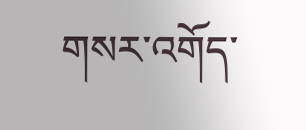གསར་འགོད་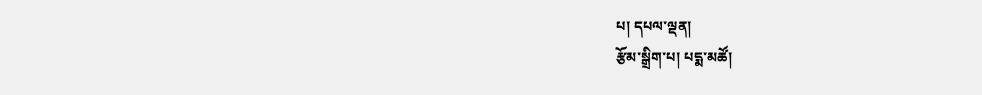པ། དཔལ་ལྡན།
རྩོམ་སྒྲིག་པ། པདྨ་མཚོ།